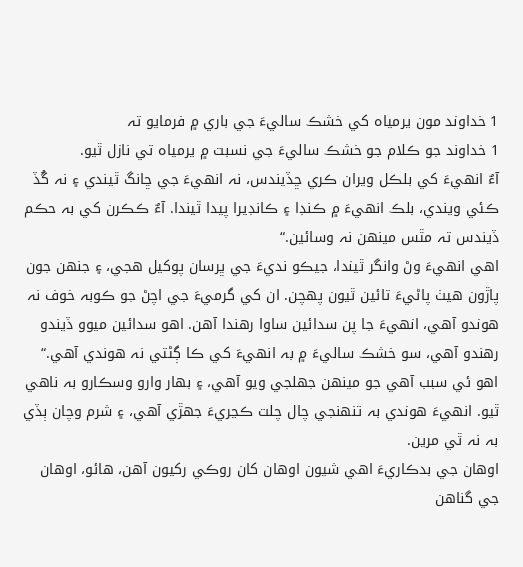1 خداوند مون يرمياہ کي خشڪ ساليءَ جي باري ۾ فرمايو تہ
1 خداوند جو ڪلام جو خشڪ ساليءَ جي نسبت ۾ يرمياہ تي نازل ٿيو.
آءٌ انهيءَ کي بلڪل ويران ڪري ڇڏيندس، نہ انهيءَ جي ڇانگ ٿيندي ۽ نہ گُڏ ڪئي ويندي، بلڪ انهيءَ ۾ ڪنڊا ۽ ڪانڊيرا پيدا ٿيندا. آءٌ ڪڪرن کي بہ حڪم ڏيندس تہ مٿس مينهن نہ وسائين.“
اهي انهيءَ وڻ وانگر ٿيندا، جيڪو نديءَ جي ڀرسان پوکيل هجي، ۽ جنهن جون پاڙون هيٺ پاڻيءَ تائين ٿيون پهچن. ان کي گرميءَ جي اچڻ جو ڪوبہ خوف نہ هوندو آهي، انهيءَ جا پن سدائين ساوا رهندا آهن. اهو سدائين ميوو ڏيندو رهندو آهي، سو خشڪ ساليءَ ۾ بہ انهيءَ کي ڪا ڳڻتي نہ هوندي آهي.“
اهو ئي سبب آهي جو مينهن جھلجي ويو آهي، ۽ بهار وارو وسڪارو بہ ناهي ٿيو. انهيءَ هوندي بہ تنهنجي چال چلت ڪڃريءَ جهڙي آهي، ۽ شرم وچان ٻڏي بہ نہ ٿي مرين.
اوهان جي بدڪاريءَ اهي شيون اوهان کان روڪي رکيون آهن، هائو، اوهان جي گناهن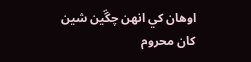اوهان کي انهن چڱين شين کان محروم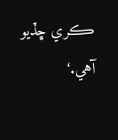ڪري ڇڏيو آهي.‘